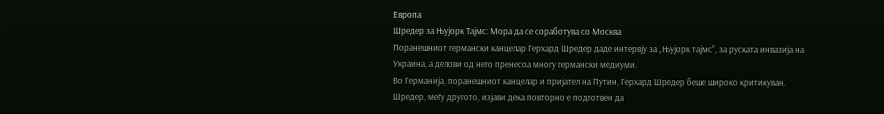Европа
Шредер за Њујорк Тајмс: Мора да се соработува со Москва
Поранешниот германски канцелар Герхард Шредер даде интервју за „Њујорк тајмс“, за руската инвазија на Украина, а делови од него пренесоа многу германски медиуми.
Во Германија, поранешниот канцелар и пријател на Путин, Герхард Шредер беше широко критикуван.
Шредер, меѓу другото, изјави дека повторно е подготвен да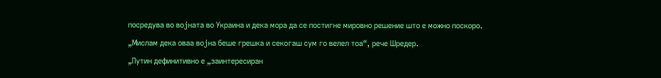посредува во војната во Украина и дека мора да се постигне мировно решение што е можно поскоро.
„Мислам дека оваа војна беше грешка и секогаш сум го велел тоа“, рече Шредер.
„Путин дефинитивно е „заинтересиран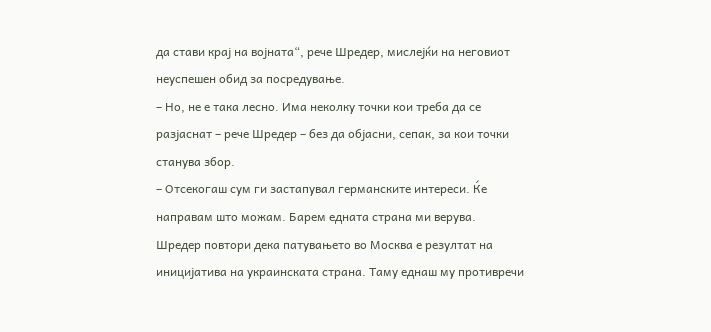да стави крај на војната“, рече Шредер, мислејќи на неговиот неуспешен обид за посредување.
– Но, не е така лесно. Има неколку точки кои треба да се разјаснат – рече Шредер – без да објасни, сепак, за кои точки станува збор.
– Отсекогаш сум ги застапувал германските интереси. Ќе направам што можам. Барем едната страна ми верува.
Шредер повтори дека патувањето во Москва е резултат на иницијатива на украинската страна. Таму еднаш му противречи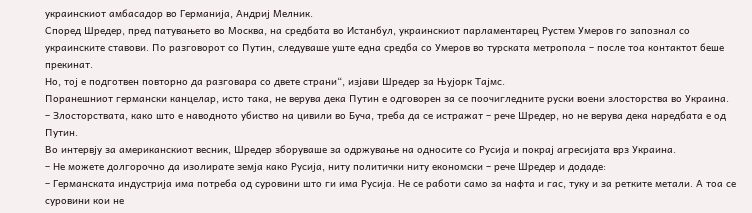украинскиот амбасадор во Германија, Андриј Мелник.
Според Шредер, пред патувањето во Москва, на средбата во Истанбул, украинскиот парламентарец Рустем Умеров го запознал со украинските ставови. По разговорот со Путин, следуваше уште една средба со Умеров во турската метропола – после тоа контактот беше прекинат.
Но, тој е подготвен повторно да разговара со двете страни“, изјави Шредер за Њујорк Тајмс.
Поранешниот германски канцелар, исто така, не верува дека Путин е одговорен за се поочигледните руски воени злосторства во Украина.
– Злосторствата, како што е наводното убиство на цивили во Буча, треба да се истражат – рече Шредер, но не верува дека наредбата е од Путин.
Во интервју за американскиот весник, Шредер зборуваше за одржување на односите со Русија и покрај агресијата врз Украина.
– Не можете долгорочно да изолирате земја како Русија, ниту политички ниту економски – рече Шредер и додаде:
– Германската индустрија има потреба од суровини што ги има Русија. Не се работи само за нафта и гас, туку и за ретките метали. А тоа се суровини кои не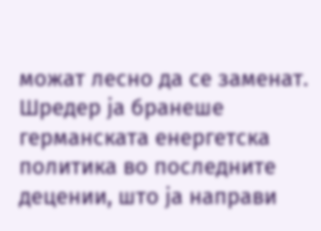можат лесно да се заменат.
Шредер ја бранеше германската енергетска политика во последните децении, што ја направи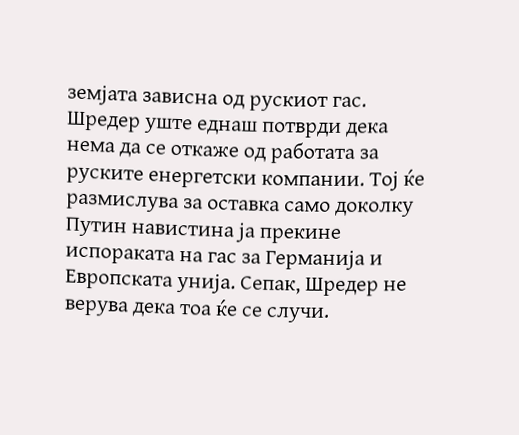земјата зависна од рускиот гас.
Шредер уште еднаш потврди дека нема да се откаже од работата за руските енергетски компании. Тој ќе размислува за оставка само доколку Путин навистина ја прекине испораката на гас за Германија и Европската унија. Сепак, Шредер не верува дека тоа ќе се случи.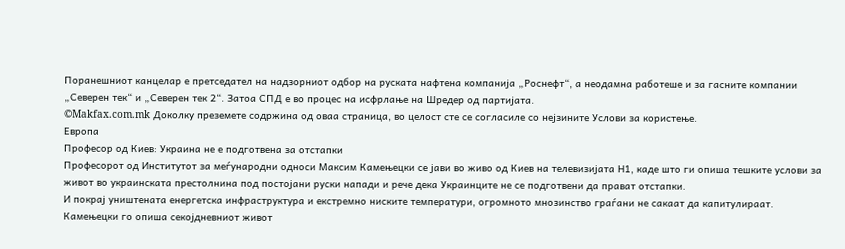Поранешниот канцелар е претседател на надзорниот одбор на руската нафтена компанија „Роснефт“, а неодамна работеше и за гасните компании „Северен тек“ и „Северен тек 2“. Затоа СПД е во процес на исфрлање на Шредер од партијата.
©Makfax.com.mk Доколку преземете содржина од оваа страница, во целост сте се согласиле со нејзините Услови за користење.
Европа
Професор од Киев: Украина не е подготвена за отстапки
Професорот од Институтот за меѓународни односи Максим Камењецки се јави во живо од Киев на телевизијата Н1, каде што ги опиша тешките услови за живот во украинската престолнина под постојани руски напади и рече дека Украинците не се подготвени да прават отстапки.
И покрај уништената енергетска инфраструктура и екстремно ниските температури, огромното мнозинство граѓани не сакаат да капитулираат.
Камењецки го опиша секојдневниот живот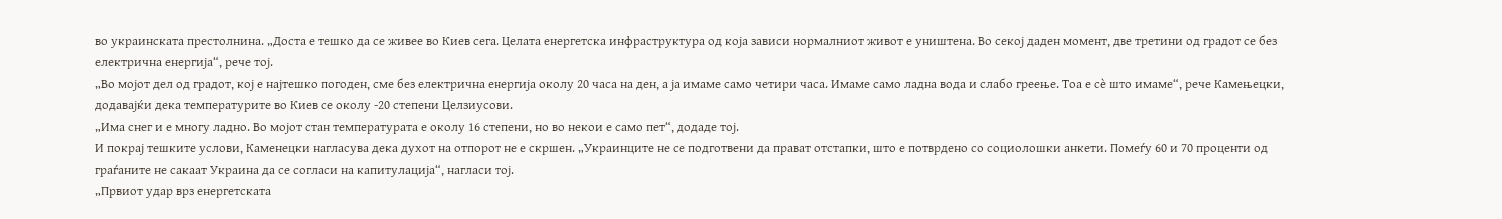во украинската престолнина. „Доста е тешко да се живее во Киев сега. Целата енергетска инфраструктура од која зависи нормалниот живот е уништена. Во секој даден момент, две третини од градот се без електрична енергија“, рече тој.
„Во мојот дел од градот, кој е најтешко погоден, сме без електрична енергија околу 20 часа на ден, а ја имаме само четири часа. Имаме само ладна вода и слабо греење. Тоа е сè што имаме“, рече Камењецки, додавајќи дека температурите во Киев се околу -20 степени Целзиусови.
„Има снег и е многу ладно. Во мојот стан температурата е околу 16 степени, но во некои е само пет“, додаде тој.
И покрај тешките услови, Каменецки нагласува дека духот на отпорот не е скршен. „Украинците не се подготвени да прават отстапки, што е потврдено со социолошки анкети. Помеѓу 60 и 70 проценти од граѓаните не сакаат Украина да се согласи на капитулација“, нагласи тој.
„Првиот удар врз енергетската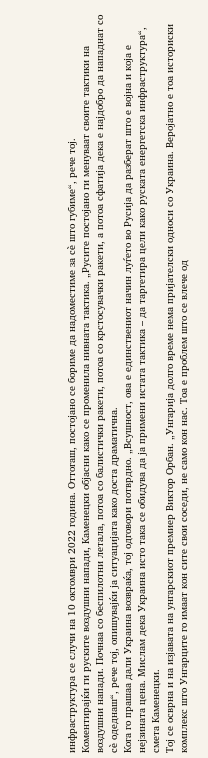инфраструктура се случи на 10 октомври 2022 година. Оттогаш, постојано се бориме да надоместиме за сè што губиме“, рече тој.
Коментирајќи ги руските воздушни напади, Каменецки објасни како се променила нивната тактика. „Русите постојано ги менуваат своите тактики на воздушни напади. Почнаа со беспилотни летала, потоа со балистички ракети, потоа со крстосувачки ракети, а потоа сфатија дека е најдобро да нападнат со сè одеднаш“, рече тој, опишувајќи ја ситуацијата како доста драматична.
Кога го прашаа дали Украина возвраќа, тој одговори потврдно. „Всушност, ова е единствениот начин луѓето во Русија да разберат што е војна и која е нејзината цена. Мислам дека Украина исто така се обидува да ја примени истата тактика – да таргетира цели како руската енергетска инфраструктура“, смета Каменецки.
Тој се осврна и на изјавата на унгарскиот премиер Виктор Орбан. „Унгарија долго време нема пријателски односи со Украина. Веројатно е тоа историски комплекс што Унгарците го имаат кон сите свои соседи, не само кон нас. Тоа е проблем што се влече од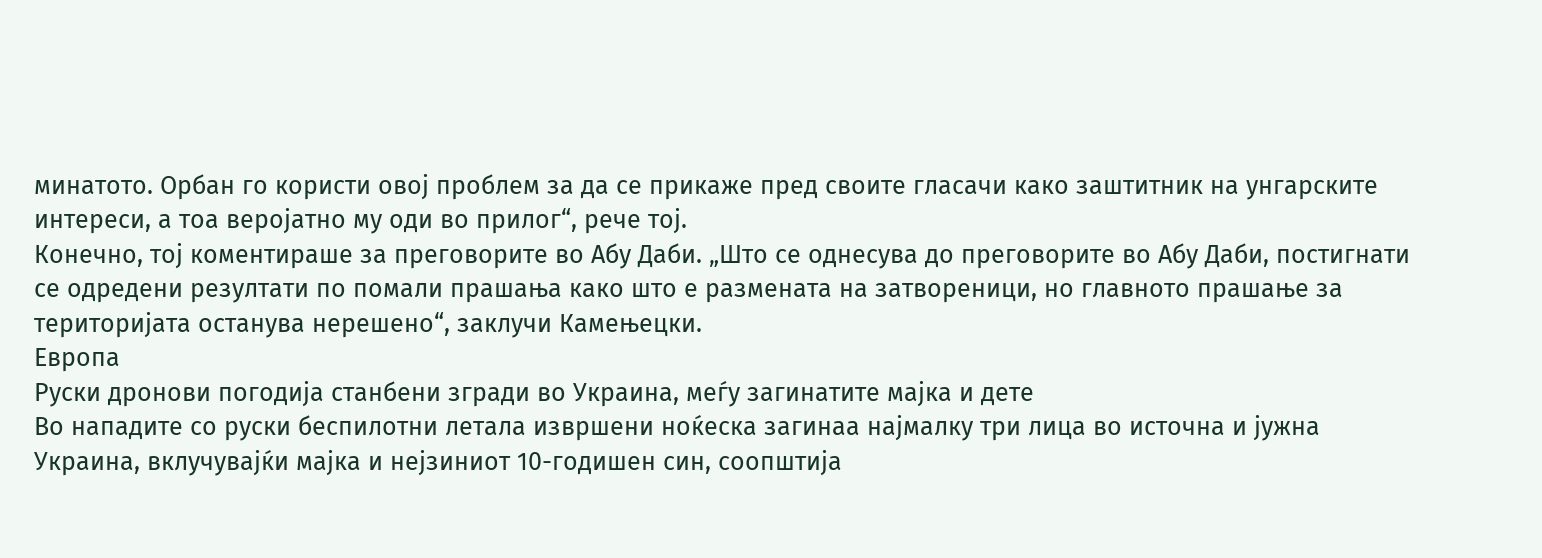минатото. Орбан го користи овој проблем за да се прикаже пред своите гласачи како заштитник на унгарските интереси, а тоа веројатно му оди во прилог“, рече тој.
Конечно, тој коментираше за преговорите во Абу Даби. „Што се однесува до преговорите во Абу Даби, постигнати се одредени резултати по помали прашања како што е размената на затвореници, но главното прашање за територијата останува нерешено“, заклучи Камењецки.
Европа
Руски дронови погодија станбени згради во Украина, меѓу загинатите мајка и дете
Во нападите со руски беспилотни летала извршени ноќеска загинаа најмалку три лица во источна и јужна Украина, вклучувајќи мајка и нејзиниот 10-годишен син, соопштија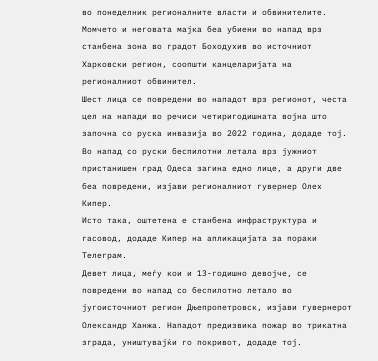во понеделник регионалните власти и обвинителите. Момчето и неговата мајка беа убиени во напад врз станбена зона во градот Боходухив во источниот Харковски регион, соопшти канцеларијата на регионалниот обвинител.
Шест лица се повредени во нападот врз регионот, честа цел на напади во речиси четиригодишната војна што започна со руска инвазија во 2022 година, додаде тој. Во напад со руски беспилотни летала врз јужниот пристанишен град Одеса загина едно лице, а други две беа повредени, изјави регионалниот гувернер Олех Кипер.
Исто така, оштетена е станбена инфраструктура и гасовод, додаде Кипер на апликацијата за пораки Телеграм.
Девет лица, меѓу кои и 13-годишно девојче, се повредени во напад со беспилотно летало во југоисточниот регион Дњепропетровск, изјави гувернерот Олександр Ханжа. Нападот предизвика пожар во трикатна зграда, уништувајќи го покривот, додаде тој.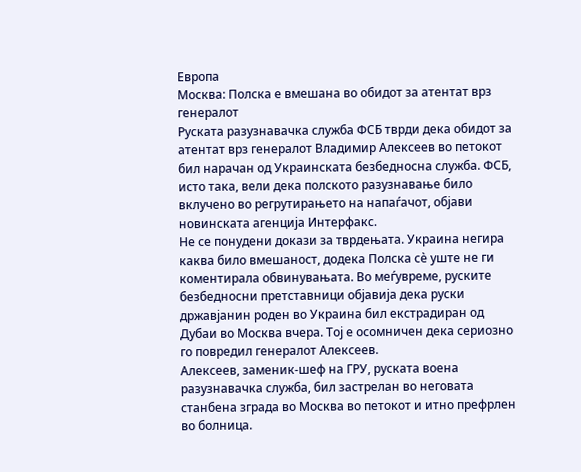Европа
Москва: Полска е вмешана во обидот за атентат врз генералот
Руската разузнавачка служба ФСБ тврди дека обидот за атентат врз генералот Владимир Алексеев во петокот бил нарачан од Украинската безбедносна служба. ФСБ, исто така, вели дека полското разузнавање било вклучено во регрутирањето на напаѓачот, објави новинската агенција Интерфакс.
Не се понудени докази за тврдењата. Украина негира каква било вмешаност, додека Полска сè уште не ги коментирала обвинувањата. Во меѓувреме, руските безбедносни претставници објавија дека руски државјанин роден во Украина бил екстрадиран од Дубаи во Москва вчера. Тој е осомничен дека сериозно го повредил генералот Алексеев.
Алексеев, заменик-шеф на ГРУ, руската воена разузнавачка служба, бил застрелан во неговата станбена зграда во Москва во петокот и итно префрлен во болница.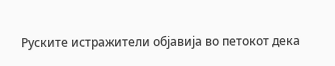Руските истражители објавија во петокот дека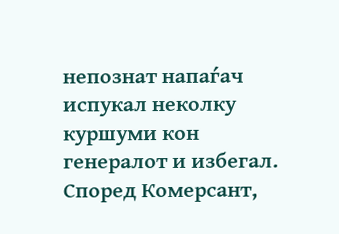непознат напаѓач испукал неколку куршуми кон генералот и избегал. Според Комерсант,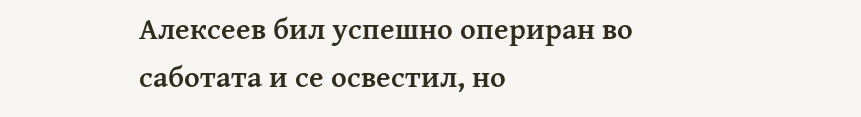Алексеев бил успешно опериран во саботата и се освестил, но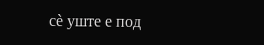сè уште е под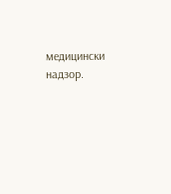медицински надзор.